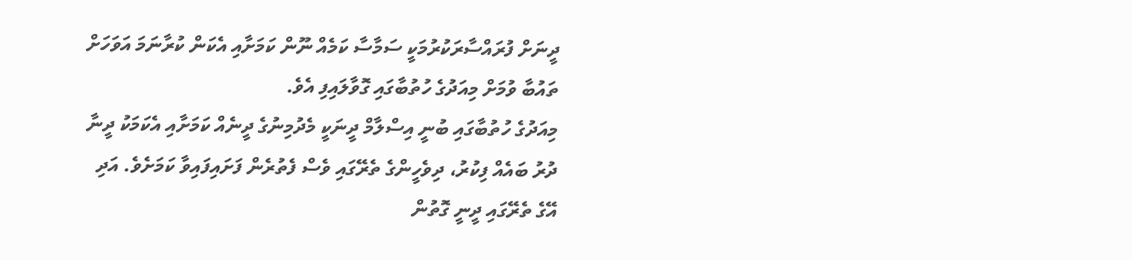ދީނަށް ފުރައްސާރަކުރުމަކީ ސަމާސާ ކަމެއް ނޫން ކަމަށާއި އެކަން ކުރާނަމަ އަވަހަށް ތައުބާ ވުމަށް މިއަދުގެ ހުތުބާގައި ގޮވާލައިފި އެވެ.
މިއަދުގެ ހުތުބާގައި ބުނީ އިސްލާމް ދީނަކީ މެދުމިނުގެ ދީނެއް ކަމަށާއި އެކަމަކު ދީނާ ދުރު ބައެއް ފިކުރު، ދިވެހީންގެ ތެރޭގައި ވެސް ފެތުރެން ފަށައިފައިވާ ކަމަށެވެ. އަދި އޭގެ ތެރޭގައި ދީނީ ގޮތުން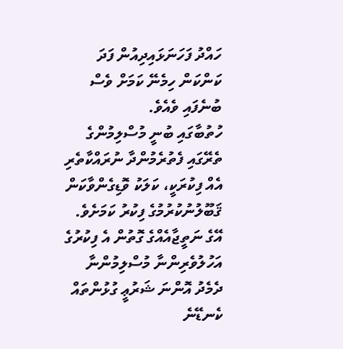ހައްދު ފަހަނަޅައިދިއުން ފަދަ ކަންކަން ހިމެނޭ ކަމަށް ވެސް ބުނެފައި ވެއެވެ.
ހުތުބާގައި ބުނީ މުސްލިމުންގެ ތެރޭގައި ފެތުރެމުންދާ ނުރައްކާތެރި އެއް ފިކުރަކީ، ކަލަކު ވޮޑިގެންވާކަން ޤަބޫލުނުކުރުމުގެ ފިކުރު ކަމަށެވެ.
އޭގެ ނަތީޖާއެއްގެ ގޮތުން އެ ފިކުރުގެ އަހުލުވެރިންނާ މުސްލިމުންނާ ދެމެދު އޮންނަ ޝަރުޢީ ގުޅުންތައް ކެނޑޭނެ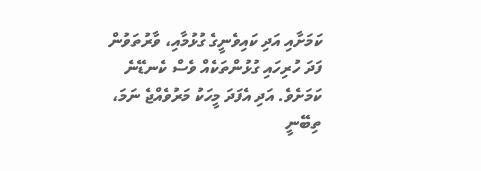ކަމަށާއި އަދި ކައިވެނީގެ ގުޅުމާއި، ވާރުތަވުން ފަދަ ހުރިހައި ގުޅުންތަކެއް ވެސް ކެނޑޭނެ ކަމަށެވެ. އަދި އެފަދަ މީހަކު މަރުވެއްޖެ ނަމަ، ތިބޭނީ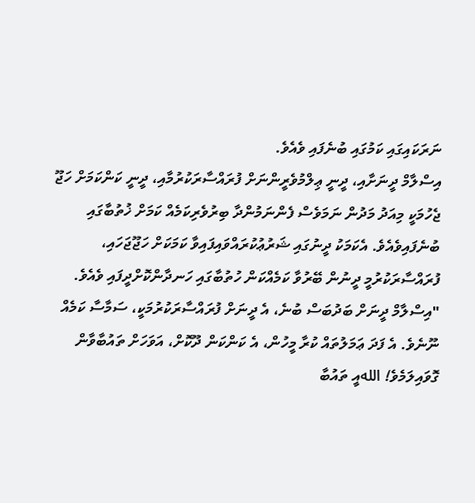ނަރަކައިގައި ކަމުގައި ބުނެފައި ވެއެވެ.
އިސްލާމް ދީނަށާއި، ދީނީ ޢިލްމުވެރީންނަށް ފުރައްސާރަކުރުމާއި، ދީނީ ކަންކަމަށް ހަޖޫ ޖެހުމަކީ މިއަދު މަދުން ނަމަވެސް ފެންނަމުންދާ ބިރުވެރިކަމެއް ކަމަށް ޚުތުބާގައި ބުނެފައިވެއެވެ. އެކަމަކު ދީނުގައި ޝަރުޢުކުރައްވައިފައިވާ ކަމަކަށް ހަޖޫޖަހައި، ފުރައްސާރަކުރުމީ ދީނުން ބޭރުވާ ކަމެއްކަން ހުތުބާގައި ހަނދާންކޮށްދީފައި ވެއެވެ.
"އިސްލާމް ދީނަށް ބަދުބަސް ބުނެ، އެ ދީނަށް ފުރައްސާރަކުރުމަކީ، ސަމާސާ ކަމެއް ނޫނެވެ. އެ ފަދަ ޢަމަލުތައް ކުރާ މީހުން، އެ ކަންކަން ދޫކޮށް، އަވަހަށް ތައުބާވާން ގޮވައިލަމެވެ! اللهއީ ތައުބާ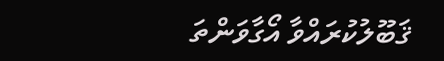ޤަބޫލުކުރައްވާ އޯގާވަންތަ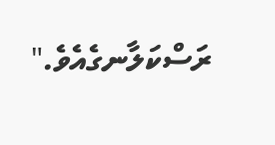ރަސްކަލާނގެއެވެ."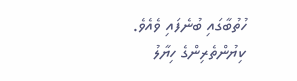ހުތުބާގައި ބުނެފައި ވެއެވެ.
ކިޔުންތެރިންގެ ހިޔާލު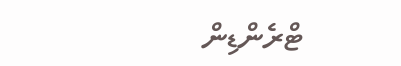ޓްރެންޑިން